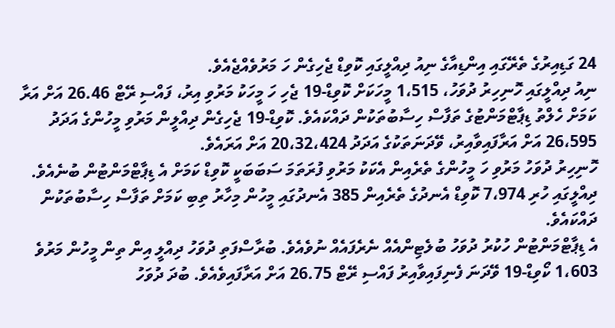24 ގަޑިއިރުގެ ތެރޭގައި އިންޑިއާގެ ނިއު ދިއްލީގައި ކޮވިޑް ޖެހިގެން ހަ މަރުވެއްޖެއެވެ.
ނިއު ދިއްލީގައި ހޮނިހިރު ދުވަހު، 1،515 މީހަކަށް ކޮވިޑް-19 ޖެހި ހަ މީހަކު މަރުވި އިރު، ފައްސި ރޭޓް 26.46 އަށް އަރާ ކަމަށް ހެލްތު ޑިޕާޓްމަންޓުގެ ތަފާސް ހިސާބުތަކުން ދައްކައެވެ. ކޮވިޑް-19 ޖެހިގެން ދިއްލީން މަރުވި މީހުންގެ އަދަދު 26،595 އަށް އަރާފައިވާއިރު، ވޭދަނަތަކުގެ އަދަދު 20،32،424 އަށް އަރައެވެ.
ހޮނިހިރު ދުވަހު މަރުވި ހަ މީހުންގެ ތެރެއިން އެކަކު މަރުވި ފުރަތަމަ ސަބަބަކީ ކޮވިޑް ކަމަށް އެ ޑިޕާޓްމަންޓުން ބުނެއެވެ. ދިއްލީގައި ހުރި 7،974 ކޮވިޑް އެނދުގެ ތެރެއިން 385 އެނދުގައި މީހުން މިހާރު ތިބި ކަމަށް ތަފާސް ހިސާބުތަކުން ދައްކައެވެ.
އެ ޑިޕާޓްމަންޓުން ހުކުރު ދުވަހު ބުލެޓިންއެއް ނެރެފައެއް ނުވެއެވެ. ބުރާސްފަތި ދުވަހު ދިއްލީ އިން ތިން މީހުން މަރުވެ 1،603 ކޯވިޑް-19 ވޭދަނަ ފެނިފައިވާއިރު ފައްސި ރޭޓް 26.75 އަށް އަރާފައިވެއެވެ. ބުދަ ދުވަހު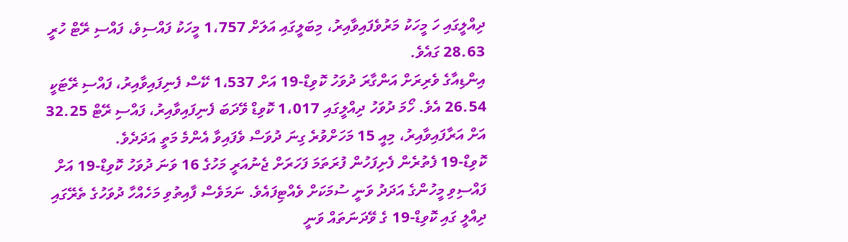ދިއްލީގައި ހަ މީހަކު މަރުވެފައިވާއިރު، މިބަލީގައި އަލަށް 1،757 މީހަކު ފައްސިވެ، ފައްސި ރޭޓް ހުރީ 28.63 ގައެވެ.
އިންޑިއާގެ ވެރިރަށް އަންގާރަ ދުވަހު ކޮވިޑް-19 އަށް 1،537 ކޭސް ފެނިފައިވާއިރު، ފައްސި ރޭޓަކީ 26.54 އެވެ. ހޯމަ ދުވަހު ދިއްލީގައި 1،017 ކޮވިޑް ވޭދަބަ ފެނިފައިވާއިރު، ފައްސި ރޭޓް 32.25 އަށް އަރާފައިވާއިރު، މިއީ 15 މަހަށްވުރެ ގިނަ ދުވަސް ވެފައިވާ އެންމެ މަތީ އަދަދެވެ.
ކޮވިޑް-19 ފެތުރެން ފެށިފަހުން ފުރަތަމަ ފަހަރަށް ޖެނުއަރީ މަހުގެ 16 ވަނަ ދުވަހު ކޮވިޑް-19 އަށް ފައްސިވި މީހުންގެ އަދަދު ވަނީ ސުމަކަށް ވެއްޓިފައެވެ. ނަމަވެސް ފާއިތުވި މަހެއްހާ ދުވަހުގެ ތެރޭގައި ދިއްލީ ގައި ކޮވިޑް-19 ގެ ވޭދަނަތައް ވަނީ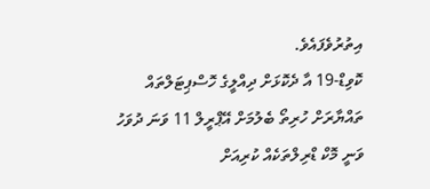އިތުރުވެފައެވެ.
ކޮވިޑް-19 އާ ދެކޮޅަށް ދިއްލީގެ ހޮސްޕިޓަލްތައް ތައްޔާރަށް ހުރިތޯ ބެލުމަށް އޭޕްރީލް 11 ވަނަ ދުވަހު ވަނީ މޮކް ޑްރިލްތަކެއް ކުރިއަށް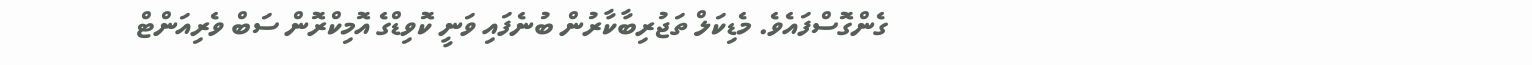ގެންގޮސްފައެވެ. މެޑިކަލް ތަޖުރިބާކާރުން ބުނެފައި ވަނީ ކޮވިޑްގެ އޮމިކްރޮން ސަބް ވެރިއަންޓް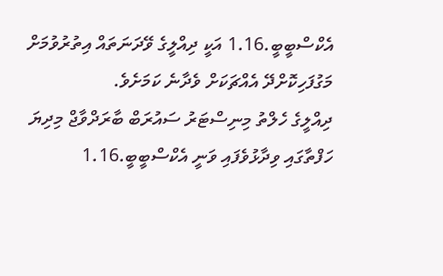އެކްސްބީބީ.1.16 އަކީ ދިއްލީގެ ވޭދަނަތައް އިތުރުވުމަށް މަގުފަހިކޮށްދޭ އެއްޗަކަށް ވެދާނެ ކަމަށެވެ.
ދިއްލީގެ ހެލްތު މިނިސްޓަރު ސައުރަބް ބާރަދްވާޖް މިދިޔަ ހަފްތާގައި ވިދާޅުވެފައި ވަނީ އެކްސްބީބީ.1.16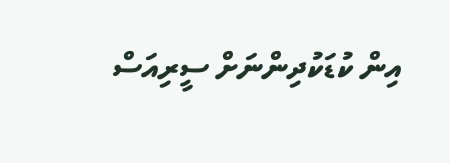އިން ކުޑަކުދިންނަށް ސީރިއަސް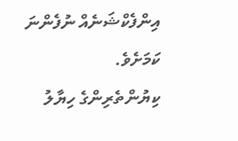އިންފެކްޝަނެއް ނުފެންނަ ކަމަށެވެ.
ކިޔުންތެރިންގެ ހިޔާލު